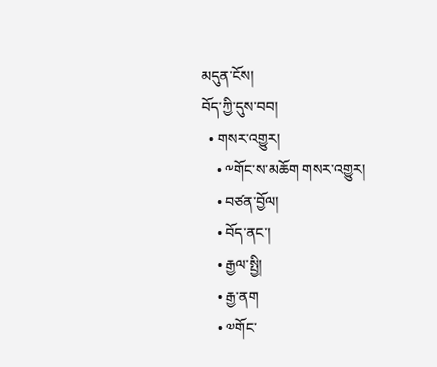མདུན་ངོས།
བོད་ཀྱི་དུས་བབ།
  • གསར་འགྱུར།
    • ༸གོང་ས་མཆོག གསར་འགྱུར།
    • བཙན་བྱོལ།
    • བོད་ནང་།
    • རྒྱལ་སྤྱི།
    • རྒྱ་ནག
    • ༧གོང་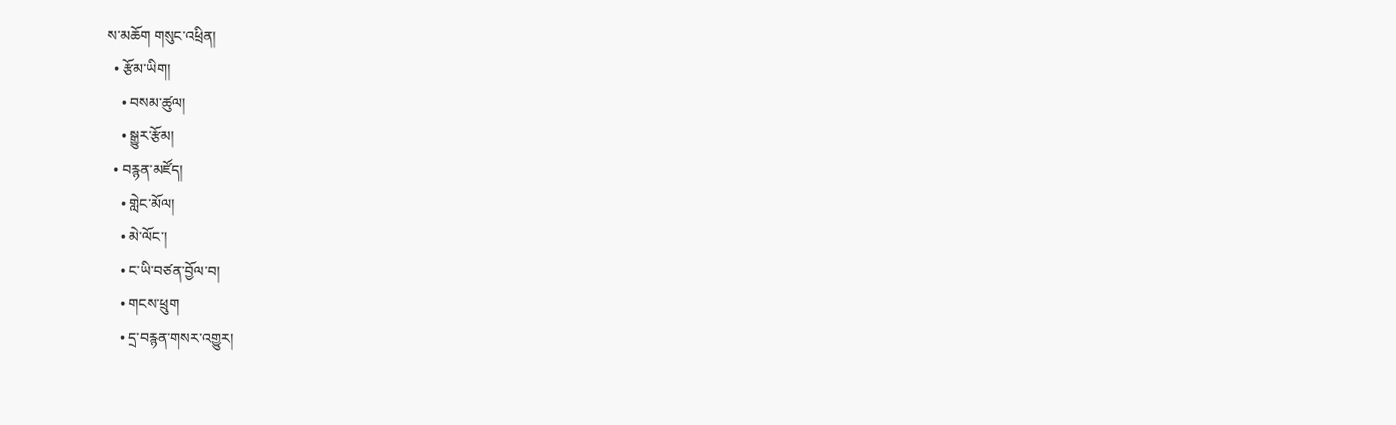ས་མཆོག གསུང་འཕྲིན།
  • རྩོམ་ཡིག།
    • བསམ་ཚུལ།
    • སྒྱུར་རྩོམ།
  • བརྙན་མཛོད།
    • གླེང་མོལ།
    • མེ་ལོང་།
    • ང་ཡི་བཙན་བྱོལ་བ།
    • གངས་ཕྲུག
    • དྲ་བརྙན་གསར་འགྱུར།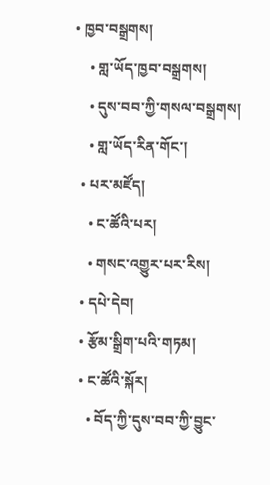• ཁྱབ་བསྒྲགས།
    • གླ་ཡོད་ཁྱབ་བསྒྲགས།
    • དུས་བབ་ཀྱི་གསལ་བསྒྲགས།
    • གླ་ཡོད་རིན་གོང་།
  • པར་མཛོད།
    • ང་ཚོའི་པར།
    • གསང་འགྱུར་པར་རིས།
  • དཔེ་དེབ།
  • རྩོམ་སྒྲིག་པའི་གཏམ།
  • ང་ཚོའི་སྐོར།
    • བོད་ཀྱི་དུས་བབ་ཀྱི་བྱུང་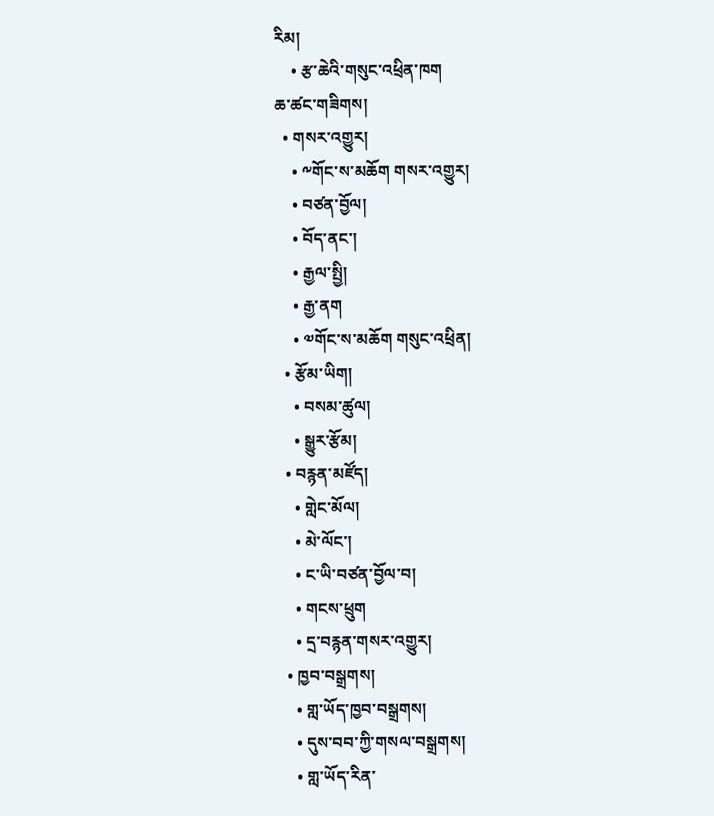རིམ།
    • རྩ་ཆེའི་གསུང་འཕྲིན་ཁག
ཆ་ཚང་གཟིགས།
  • གསར་འགྱུར།
    • ༸གོང་ས་མཆོག གསར་འགྱུར།
    • བཙན་བྱོལ།
    • བོད་ནང་།
    • རྒྱལ་སྤྱི།
    • རྒྱ་ནག
    • ༧གོང་ས་མཆོག གསུང་འཕྲིན།
  • རྩོམ་ཡིག།
    • བསམ་ཚུལ།
    • སྒྱུར་རྩོམ།
  • བརྙན་མཛོད།
    • གླེང་མོལ།
    • མེ་ལོང་།
    • ང་ཡི་བཙན་བྱོལ་བ།
    • གངས་ཕྲུག
    • དྲ་བརྙན་གསར་འགྱུར།
  • ཁྱབ་བསྒྲགས།
    • གླ་ཡོད་ཁྱབ་བསྒྲགས།
    • དུས་བབ་ཀྱི་གསལ་བསྒྲགས།
    • གླ་ཡོད་རིན་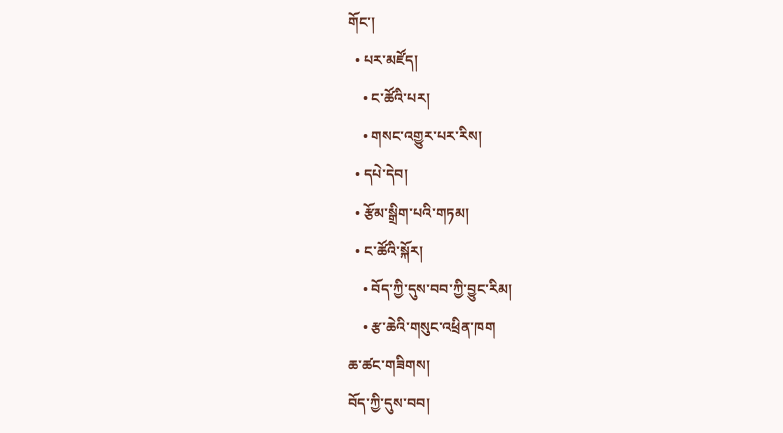གོང་།
  • པར་མཛོད།
    • ང་ཚོའི་པར།
    • གསང་འགྱུར་པར་རིས།
  • དཔེ་དེབ།
  • རྩོམ་སྒྲིག་པའི་གཏམ།
  • ང་ཚོའི་སྐོར།
    • བོད་ཀྱི་དུས་བབ་ཀྱི་བྱུང་རིམ།
    • རྩ་ཆེའི་གསུང་འཕྲིན་ཁག
ཆ་ཚང་གཟིགས།
བོད་ཀྱི་དུས་བབ།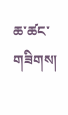ཆ་ཚང་གཟིགས།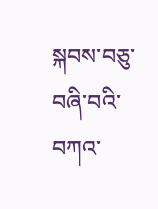སྐབས་བཅུ་བཞི་བའི་བཀའ་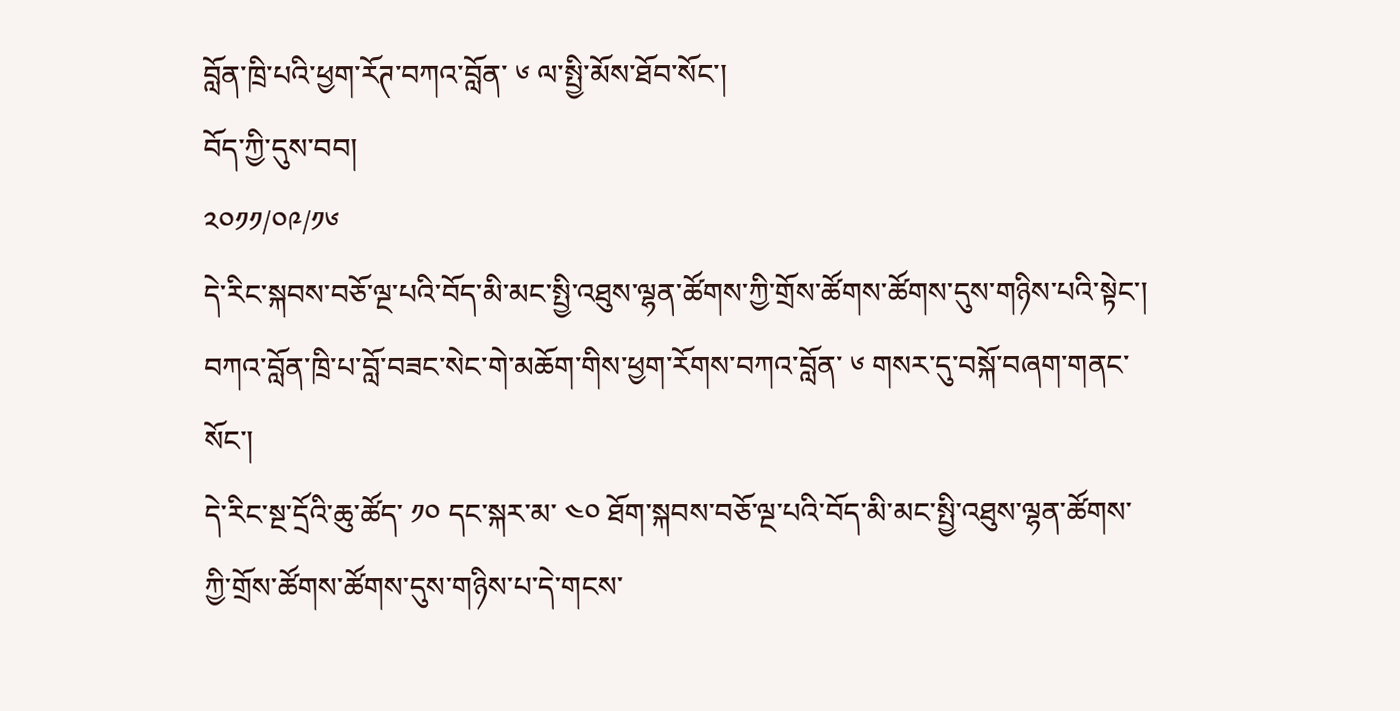བློན་ཁྲི་པའི་ཕྱག་རོཊ་བཀའ་བློན་ ༦ ལ་སྤྱི་མོས་ཐོབ་སོང་།
བོད་ཀྱི་དུས་བབ།
༢༠༡༡/༠༩/༡༦
དེ་རིང་སྐབས་བཅོ་ལྔ་པའི་བོད་མི་མང་སྤྱི་འཐུས་ལྷན་ཚོགས་ཀྱི་གྲོས་ཚོགས་ཚོགས་དུས་གཉིས་པའི་སྟེང་། བཀའ་བློན་ཁྲི་པ་བློ་བཟང་སེང་གེ་མཆོག་གིས་ཕྱག་རོགས་བཀའ་བློན་ ༦ གསར་དུ་བསྐོ་བཞག་གནང་སོང་།
དེ་རིང་སྔ་དྲོའི་ཆུ་ཚོད་ ༡༠ དང་སྐར་མ་ ༤༠ ཐོག་སྐབས་བཅོ་ལྔ་པའི་བོད་མི་མང་སྤྱི་འཐུས་ལྷན་ཚོགས་ཀྱི་གྲོས་ཚོགས་ཚོགས་དུས་གཉིས་པ་དེ་གངས་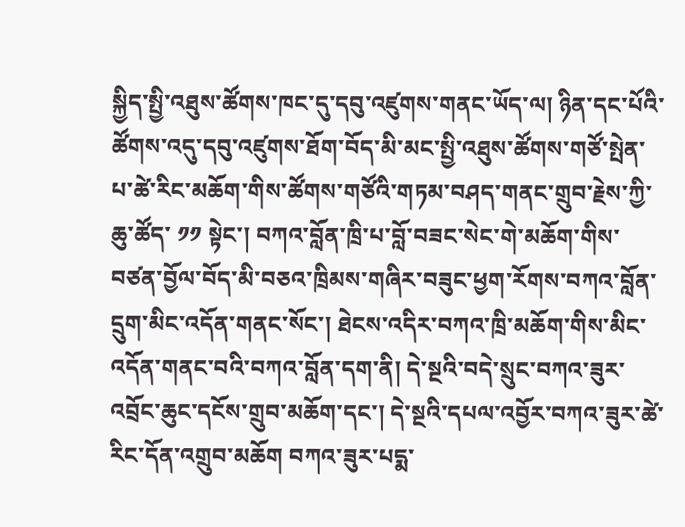སྐྱིད་སྤྱི་འཐུས་ཚོགས་ཁང་དུ་དབུ་འཛུགས་གནང་ཡོད་ལ། ཉིན་དང་པོའི་ཚོགས་འདུ་དབུ་འཛུགས་ཐོག་བོད་མི་མང་སྤྱི་འཐུས་ཚོགས་གཙོ་སྤེན་པ་ཚེ་རིང་མཆོག་གིས་ཚོགས་གཙོའི་གཏམ་བཤད་གནང་གྲུབ་རྗེས་ཀྱི་ཆུ་ཚོད་ ༡༡ སྟེང་། བཀའ་བློན་ཁྲི་པ་བློ་བཟང་སེང་གེ་མཆོག་གིས་བཙན་བྱོལ་བོད་མི་བཅའ་ཁྲིམས་གཞིར་བཟུང་ཕྱག་རོགས་བཀའ་བློན་དྲུག་མིང་འདོན་གནང་སོང་། ཐེངས་འདིར་བཀའ་ཁྲི་མཆོག་གིས་མིང་འདོན་གནང་བའི་བཀའ་བློན་དག་ནི། དེ་སྔའི་བདེ་སྲུང་བཀའ་ཟུར་འབྲོང་ཆུང་དངོས་གྲུབ་མཆོག་དང་། དེ་སྔའི་དཔལ་འབྱོར་བཀའ་ཟུར་ཚེ་རིང་དོན་འགྲུབ་མཆོག བཀའ་ཟུར་པདྨ་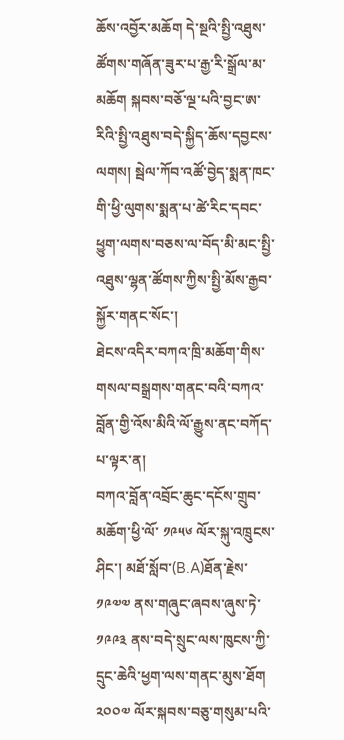ཆོས་འབྱོར་མཆོག དེ་སྔའི་སྤྱི་འཐུས་ཚོགས་གཞོན་ཟུར་པ་རྒྱ་རི་སྒྲོལ་མ་མཆོག སྐབས་བཅོ་ལྔ་པའི་བྱང་ཨ་རིའི་སྤྱི་འཐུས་བདེ་སྐྱིད་ཆོས་དབྱངས་ལགས། སྦེལ་ཀོབ་འཚོ་བྱེད་སྨན་ཁང་གི་ཕྱི་ལུགས་སྨན་པ་ཚེ་རིང་དབང་ཕྱུག་ལགས་བཅས་ལ་བོད་མི་མང་སྤྱི་འཐུས་ལྷན་ཚོགས་ཀྱིས་སྤྱི་མོས་རྒྱབ་སྐྱོར་གནང་སོང་།
ཐེངས་འདིར་བཀའ་ཁྲི་མཆོག་གིས་གསལ་བསྒྲགས་གནང་བའི་བཀའ་བློན་གྱི་འོས་མིའི་ལོ་རྒྱུས་ནང་བཀོད་པ་ལྟར་ན།
བཀའ་བློན་འབྲོང་ཆུང་དངོས་གྲུབ་མཆོག་ཕྱི་ལོ་ ༡༩༥༦ ལོར་སྐུ་འཁྲུངས་ཤིང་། མཐོ་སློབ་(B.A)ཐོན་རྗེས་ ༡༩༧༧ ནས་གཞུང་ཞབས་ཞུས་ཏེ་ ༡༩༩༣ ནས་བདེ་སྲུང་ལས་ཁུངས་ཀྱི་དྲུང་ཆེའི་ཕྱག་ལས་གནང་མུས་ཐོག  ༢༠༠༧ ལོར་སྐབས་བཅུ་གསུམ་པའི་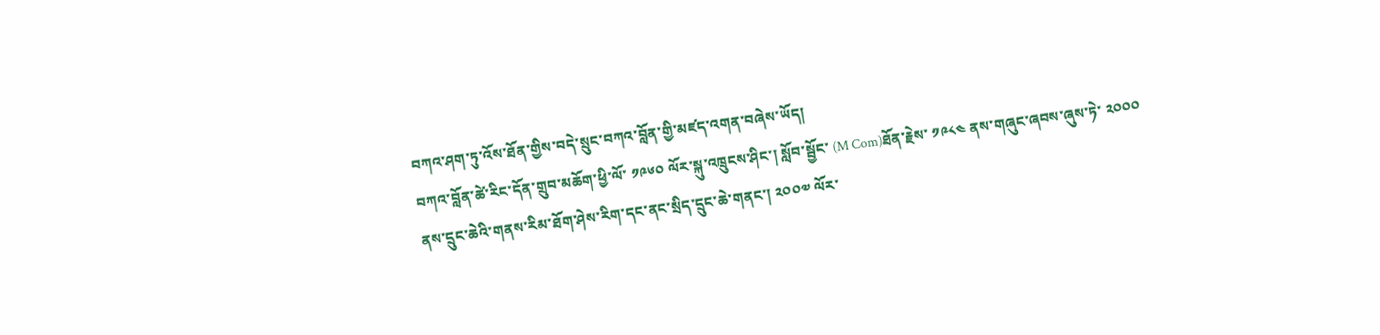བཀའ་ཤག་ཏུ་འོས་ཐོན་གྱིས་བདེ་སྲུང་བཀའ་བློན་གྱི་མཛད་འགན་བཞེས་ཡོད།
བཀའ་བློན་ཚེ་རིང་དོན་གྲུབ་མཆོག་ཕྱི་ལོ་ ༡༩༦༠ ལོར་སྐུ་འཁྲུངས་ཤིང་། སློབ་སྦྱོང་ (M Com)ཐོན་རྗེས་ ༡༩༨༤ ནས་གཞུང་ཞབས་ཞུས་ཏེ་ ༢༠༠༠ ནས་དྲུང་ཆེའི་གནས་རིམ་ཐོག་ཤེས་རིག་དང་ནང་སྲིད་དྲུང་ཆེ་གནང་། ༢༠༠༧ ལོར་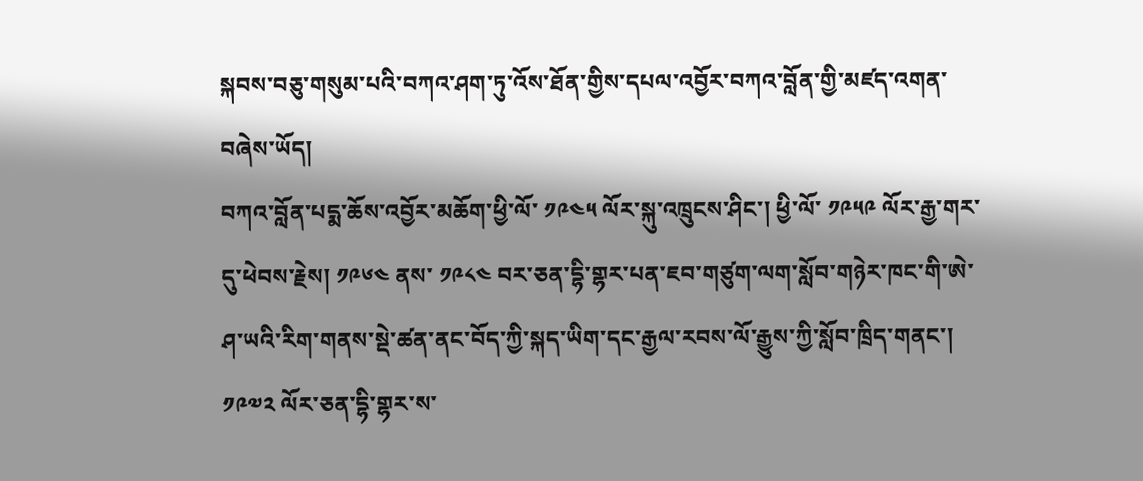སྐབས་བཅུ་གསུམ་པའི་བཀའ་ཤག་ཏུ་འོས་ཐོན་གྱིས་དཔལ་འབྱོར་བཀའ་བློན་གྱི་མཛད་འགན་བཞེས་ཡོད།
བཀའ་བློན་པདྨ་ཆོས་འབྱོར་མཆོག་ཕྱི་ལོ་ ༡༩༤༥ ལོར་སྐུ་འཁྲུངས་ཤིང་། ཕྱི་ལོ་ ༡༩༥༩ ལོར་རྒྱ་གར་དུ་ཕེབས་རྗེས། ༡༩༦༤ ནས་ ༡༩༨༤ བར་ཅན་དྷི་གྷར་པན་ཇབ་གཙུག་ལག་སློབ་གཉེར་ཁང་གི་ཨེ་ཤ་ཡའི་རིག་གནས་སྡེ་ཚན་ནང་བོད་ཀྱི་སྐད་ཡིག་དང་རྒྱལ་རབས་ལོ་རྒྱུས་ཀྱི་སློབ་ཁྲིད་གནང་། ༡༩༧༢ ལོར་ཅན་དྷི་གྷར་ས་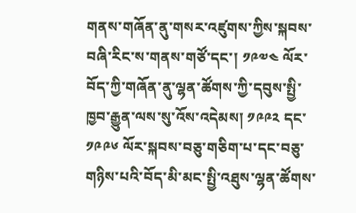གནས་གཞོན་ནུ་གསར་འཛུགས་ཀྱིས་སྐབས་བཞི་རིང་ས་གནས་གཙོ་དང་། ༡༩༧༤ ལོར་བོད་ཀྱི་གཞོན་ནུ་ལྷན་ཚོགས་ཀྱི་དབུས་སྤྱི་ཁྱབ་རྒྱུན་ལས་སུ་འོས་འདེམས། ༡༩༩༢ དང་ ༡༩༩༦ ལོར་སྐབས་བཅུ་གཅིག་པ་དང་བཅུ་གཉིས་པའི་བོད་མི་མང་སྤྱི་འཐུས་ལྷན་ཚོགས་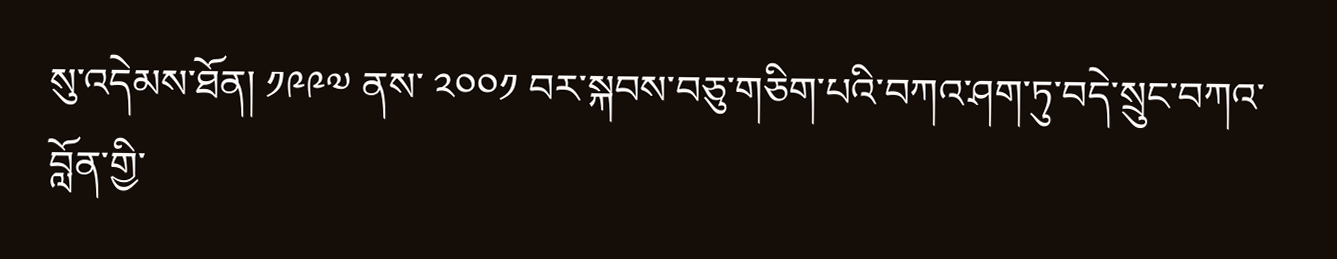སུ་འདེམས་ཐོན། ༡༩༩༧ ནས་ ༢༠༠༡ བར་སྐབས་བཅུ་གཅིག་པའི་བཀའ་ཤག་ཏུ་བདེ་སྲུང་བཀའ་བློན་གྱི་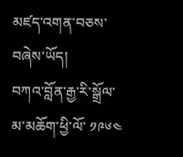མཛད་འགན་བཅས་བཞེས་ཡོད།
བཀའ་བློན་རྒྱ་རི་སྒྲོལ་མ་མཆོག་ཕྱི་ལོ་ ༡༩༦༤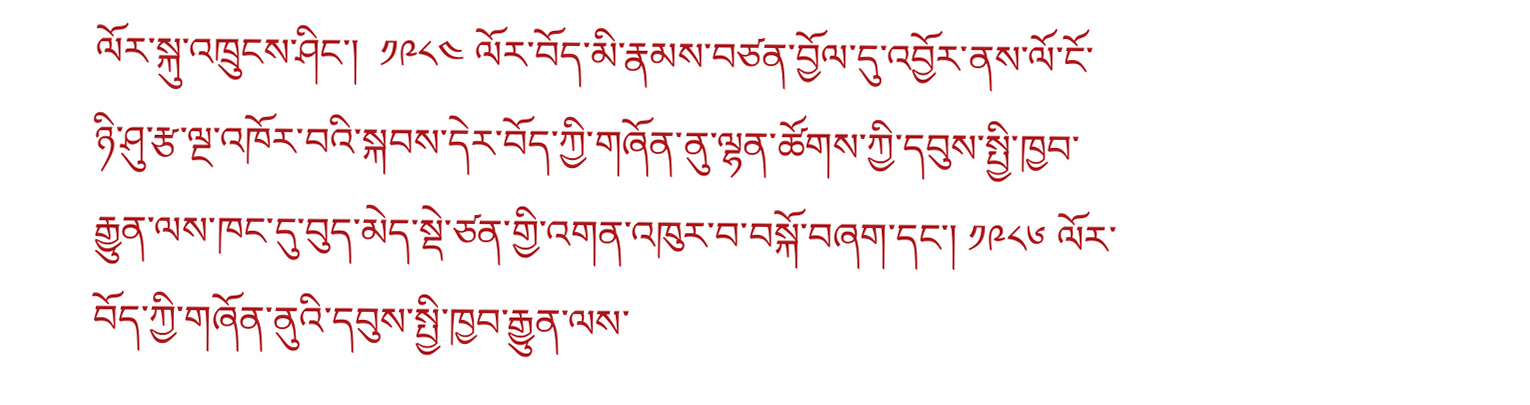ལོར་སྐུ་འཁྲུངས་ཤིང་།  ༡༩༨༤ ལོར་བོད་མི་རྣམས་བཙན་བྱོལ་དུ་འབྱོར་ནས་ལོ་ངོ་ཉི་ཤུ་རྩ་ལྔ་འཁོར་བའི་སྐབས་དེར་བོད་ཀྱི་གཞོན་ནུ་ལྷན་ཚོགས་ཀྱི་དབུས་སྤྱི་ཁྱབ་རྒྱུན་ལས་ཁང་དུ་བུད་མེད་སྡེ་ཙན་གྱི་འགན་འཁུར་བ་བསྐོ་བཞག་དང་། ༡༩༨༦ ལོར་བོད་ཀྱི་གཞོན་ནུའི་དབུས་སྤྱི་ཁྱབ་རྒྱུན་ལས་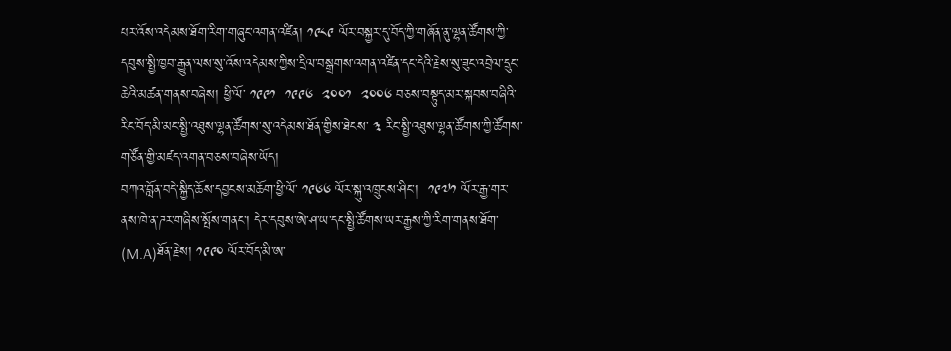པར་འོས་འདེམས་ཐོག་རིག་གཞུང་འགན་འཛིན། ༡༩༨༩ ལོར་བསྐྱར་དུ་བོད་ཀྱི་གཞོན་ནུ་ལྷན་ཚོགས་ཀྱི་དབུས་སྤྱི་ཁྱབ་རྒྱུན་ལས་སུ་འོས་འདེམས་ཀྱིས་དྲིལ་བསྒྲགས་འགན་འཛིན་དང་དེའི་རྗེས་སུ་ཟུང་འབྲེལ་དྲུང་ཆེའི་མཚན་གནས་བཞེས། ཕྱི་ལོ་ ༡༩༩༡  ༡༩༩༦  ༢༠༠༡  ༢༠༠༦ བཅས་བསྟུད་མར་སྐབས་བཞིའི་རིང་བོད་མི་མང་སྤྱི་འཐུས་ལྷན་ཚོགས་སུ་འདེམས་ཐོན་གྱིས་ཐེངས་ ༣ རིང་སྤྱི་འཐུས་ལྷན་ཚོགས་ཀྱི་ཚོགས་གཙོན་གྱི་མཛད་འགན་བཅས་བཞེས་ཡོད།
བཀའ་བློན་བདེ་སྐྱིད་ཆོས་དབྱངས་མཆོག་ཕྱི་ལོ་ ༡༩༦༦ ལོར་སྐུ་འཁྲུངས་ཤིང་།  ༡༩༧༡ ལོར་རྒྱ་གར་ནས་ཁེ་ན་ཌར་གཞིས་སྤོས་གནང་། དེར་དབུས་ཨེ་ཤ་ཡ་དང་སྤྱི་ཚོགས་ཡར་རྒྱས་ཀྱི་རིག་གནས་ཐོག་ (M.A)ཐོན་རྗེས། ༡༩༩༠ ལོར་བོད་མི་ཨ་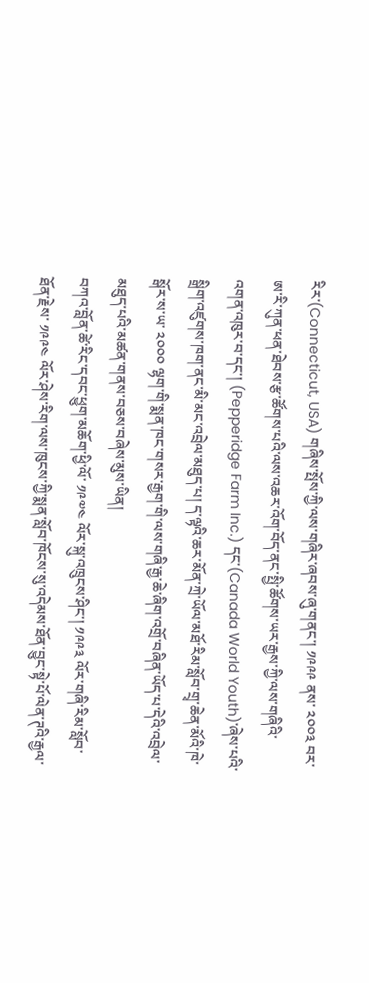རིར་(Connecticut, USA) གཞིས་སྤོས་ཀྱི་ལས་གཞིར་ཞབས་ཞུ་གནང་། ༡༩༩༩ ནས་ ༢༠༠༣ བར་ཨ་རི་ཀུན་ཕན་ཐེབས་རྩ་ཚོགས་པའི་ལས་འཆར་འོག་བོད་ནང་སྤྱི་ཚོགས་ཡར་རྒྱས་ཀྱི་ལས་གཞིའི་འགན་འཁུར་བ་དང་། (Pepperidge Farm Inc.) དང་(Canada World Youth)་ཞེས་པའི་སྒྲིག་འཛུགས་ཁག་ནང་མི་མང་འབྲེལ་མཐུད་པ། ད་ལྟའི་ཆར་མོན་ཀྲེ་ཡོལ་མཐོ་རིམ་སློབ་གྲྭ་ཆེན་མོའི་ཁེ་སྒོར་ས་ཡ་ ༢༠༠༠ ལྷག་གི་སྨན་ཁང་གསར་རྒྱག་གི་ལས་གཞི་རྒྱ་ཆེ་ཞིག་འགྲོ་བཞིན་ཡོད་པ་དེའི་འབྲེལ་མཐུད་པའི་མཚན་གནས་བཅས་བཞེས་མུས་ཡིན།
བཀའ་བློན་ཚེ་རིང་དབང་ཕྱུག་མཆོག་ཕྱི་ལོ་ ༡༩༧༤ ལོར་སྐུ་འཁྲུངས་ཤིང་། ༡༩༩༣ ལོར་གཞི་རིམ་སློབ་ཐོན་རྗེས་ ༡༩༩༤ ལོར་ཤེས་རིག་ལས་ཁུངས་ཀྱི་སྨན་སློབ་ཁོངས་སུ་འདེམས་ཐོན་བྱུང་སྟེ་པོ་ལེན་ཊའི་རྒྱལ་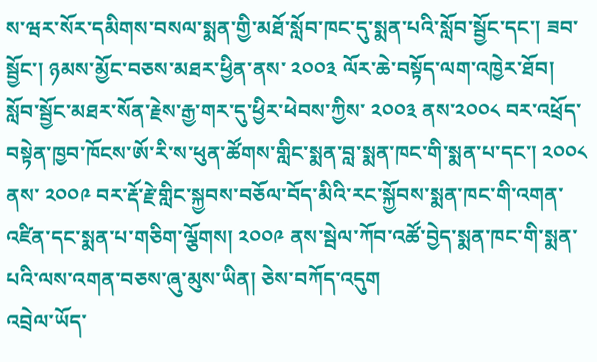ས་ཝར་སོར་དམིགས་བསལ་སྨན་གྱི་མཐོ་སློབ་ཁང་དུ་སྨན་པའི་སློབ་སྦྱོང་དང་། ཟབ་སྦྱོང་། ཉམས་མྱོང་བཅས་མཐར་ཕྱིན་ནས་ ༢༠༠༣ ལོར་ཆེ་བསྟོད་ལག་འཁྱེར་ཐོབ།  སློབ་སྦྱོང་མཐར་སོན་རྗེས་རྒྱ་གར་དུ་ཕྱིར་ཕེབས་ཀྱིས་ ༢༠༠༣ ནས་༢༠༠༨ བར་འཕྲོད་བསྟེན་ཁྱབ་ཁོངས་ཨོ་རི་ས་ཕུན་ཚོགས་གླིང་སྨན་བླ་སྨན་ཁང་གི་སྨན་པ་དང་། ༢༠༠༨ ནས་ ༢༠༠༩ བར་རྡོ་རྗེ་གླིང་སྐྱབས་བཅོལ་བོད་མིའི་རང་སྐྱོབས་སྨན་ཁང་གི་འགན་འཛིན་དང་སྨན་པ་གཅིག་ལྕོགས། ༢༠༠༩ ནས་སྦེལ་ཀོབ་འཚོ་བྱེད་སྨན་ཁང་གི་སྨན་པའི་ལས་འགན་བཅས་ཞུ་མུས་ཡིན། ཅེས་བཀོད་འདུག
འབྲེལ་ཡོད་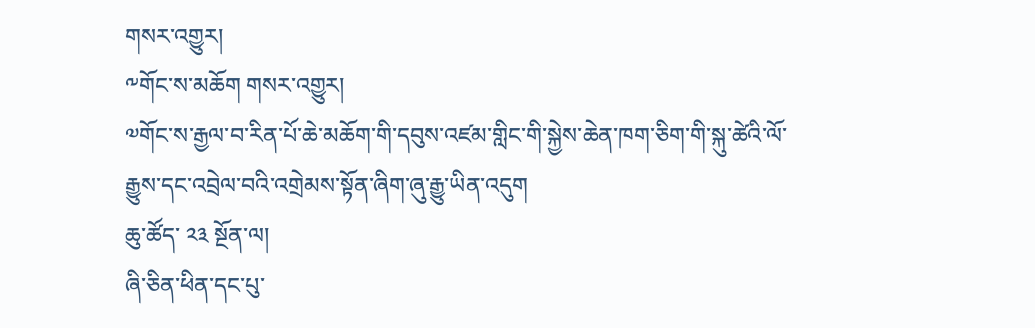གསར་འགྱུར།
༸གོང་ས་མཆོག གསར་འགྱུར།
༧གོང་ས་རྒྱལ་བ་རིན་པོ་ཆེ་མཆོག་གི་དབུས་འཛམ་གླིང་གི་སྐྱེས་ཆེན་ཁག་ཅིག་གི་སྐུ་ཚེའི་ལོ་རྒྱུས་དང་འབྲེལ་བའི་འགྲེམས་སྟོན་ཞིག་ཞུ་རྒྱུ་ཡིན་འདུག
ཆུ་ཚོད་ ༢༣ སྔོན་ལ།
ཞི་ཅིན་ཕིན་དང་པུ་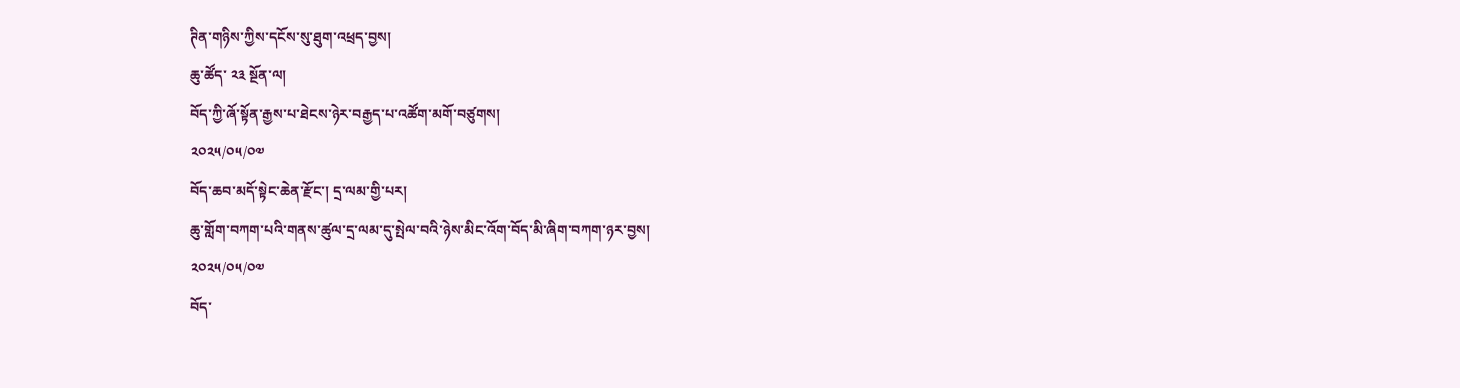ཊིན་གཉིས་ཀྱིས་དངོས་སུ་ཐུག་འཕྲད་བྱས།
ཆུ་ཚོད་ ༢༣ སྔོན་ལ།
བོད་ཀྱི་ཞོ་སྟོན་རྒྱས་པ་ཐེངས་ཉེར་བརྒྱད་པ་འཚོག་མགོ་བཙུགས།
༢༠༢༥/༠༥/༠༧
བོད་ཆབ་མདོ་སྟེང་ཆེན་རྫོང་། དྲ་ལམ་གྱི་པར།
ཆུ་གློག་བཀག་པའི་གནས་ཚུལ་དྲ་ལམ་དུ་སྤེལ་བའི་ཉེས་མིང་འོག་བོད་མི་ཞིག་བཀག་ཉར་བྱས།
༢༠༢༥/༠༥/༠༧
བོད་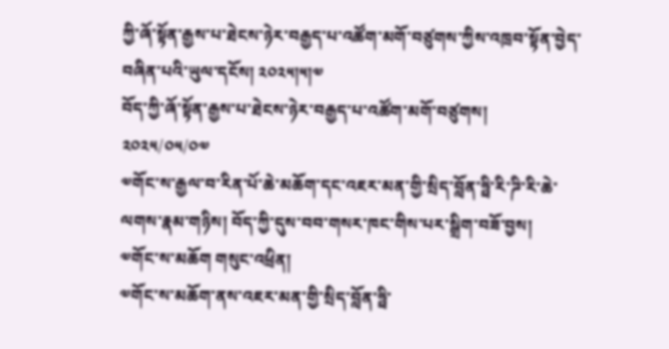ཀྱི་ཞོ་སྟོན་རྒྱས་པ་ཐེངས་ཉེར་བརྒྱད་པ་འཚོག་མགོ་བཙུགས་ཀྱིས་འཁྲབ་སྟོན་བྱེད་བཞིན་པའི་ཡུལ་དངོས། ༢༠༢༥།༥།༧
བོད་ཀྱི་ཞོ་སྟོན་རྒྱས་པ་ཐེངས་ཉེར་བརྒྱད་པ་འཚོག་མགོ་བཙུགས།
༢༠༢༥/༠༥/༠༧
༧གོང་ས་རྒྱལ་བ་རིན་པོ་ཆེ་མཆོག་དང་འཇར་མན་གྱི་སྲིད་བློན་ཧྥི་རི་ཌི་རི་ཆེ་ལགས་རྣམ་གཉིས། བོད་ཀྱི་དུས་བབ་གསར་ཁང་གིས་པར་སྒྲིག་བཟོ་བྱས།
༧གོང་ས་མཆོག གསུང་འཕྲིན།
༧གོང་ས་མཆོག་ནས་འཇར་མན་གྱི་སྲིད་བློན་ཧྥི་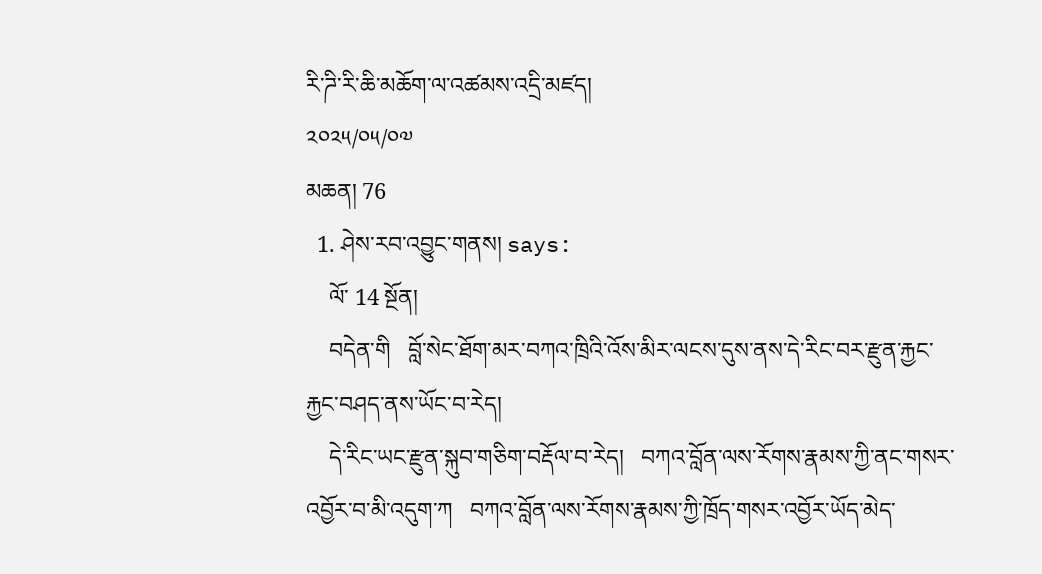རི་ཌི་རི་ཆི་མཆོག་ལ་འཚམས་འདྲི་མཛད།
༢༠༢༥/༠༥/༠༧
མཆན། 76
  1. ཤེས་རབ་འབྱུང་གནས། says:
    ལོ་ 14 སྔོན།
    བདེན་གི   བློ་སེང་ཐོག་མར་བཀའ་ཁྲིའི་འོས་མིར་ལངས་དུས་ནས་དེ་རིང་བར་རྫུན་རྐྱང་རྐྱང་བཤད་ནས་ཡོང་བ་རེད།
    དེ་རིང་ཡང་རྫུན་སྐུབ་གཅིག་བརྡོལ་བ་རེད།   བཀའ་བློན་ལས་རོགས་རྣམས་ཀྱི་ནང་གསར་འབྱོར་བ་མི་འདུག་ཀ   བཀའ་བློན་ལས་རོགས་རྣམས་ཀྱི་ཁྲོད་གསར་འབྱོར་ཡོད་མེད་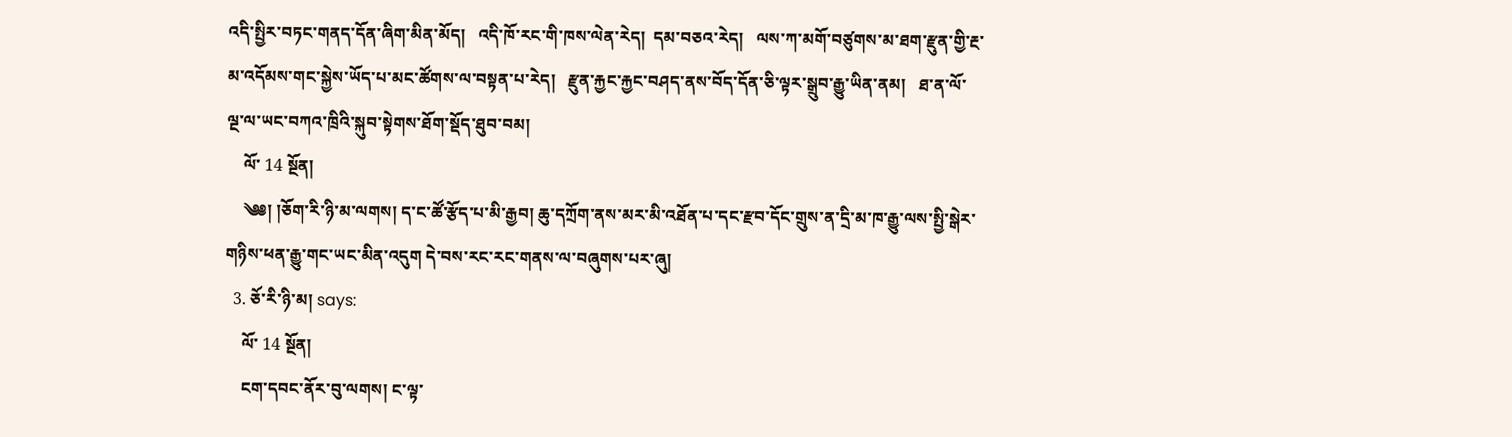འདི་སྤྱིར་བཏང་གནད་དོན་ཞིག་མིན་མོད།   འདི་ཁོ་རང་གི་ཁས་ལེན་རེད།  དམ་བཅའ་རེད།   ལས་ཀ་མགོ་བཙུགས་མ་ཐག་རྫུན་གྱི་རྔ་མ་འདོམས་གང་སྐྱེས་ཡོད་པ་མང་ཚོགས་ལ་བསྟན་པ་རེད།   རྫུན་རྐྱང་རྐྱང་བཤད་ནས་བོད་དོན་ཅི་ལྟར་སྒྲུབ་རྒྱུ་ཡིན་ནམ།   ཐ་ན་ལོ་ལྔ་ལ་ཡང་བཀའ་ཁྲིའི་སྐུབ་སྟེགས་ཐོག་སྡོད་ཐུབ་བམ།
    ལོ་ 14 སྔོན།
    ༄༅། །ཅོག་རི་ཉི་མ་ལགས། ད་ང་ཚོ་རྩོད་པ་མི་རྒྱབ། ཆུ་དཀྲོག་ནས་མར་མི་འཐོན་པ་དང་རྫབ་དོང་གྲུས་ན་དྲི་མ་ཁ་རྒྱུ་ལས་སྤྱི་སྒེར་གཉིས་ཕན་རྒྱུ་གང་ཡང་མིན་འདུག དེ་བས་རང་རང་གནས་ལ་བཞུགས་པར་ཞུ།
  3. ཅོ་རི་ཉི་མ། says:
    ལོ་ 14 སྔོན།
    ངག་དབང་ནོར་བུ་ལགས། ང་ལྟ་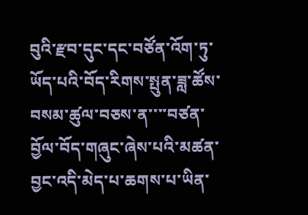བུའི་རྫབ་དུང་དང་བཙོན་འོག་ཏུ་ཡོད་པའི་བོད་རིགས་སྤུན་ཟླ་ཚོས་བསམ་ཚུལ་བཅས་ན་་་་བཙན་བྱོལ་བོད་གཞུང་ཞེས་པའི་མཚན་བྱང་འདི་མེད་པ་ཆགས་པ་ཡིན་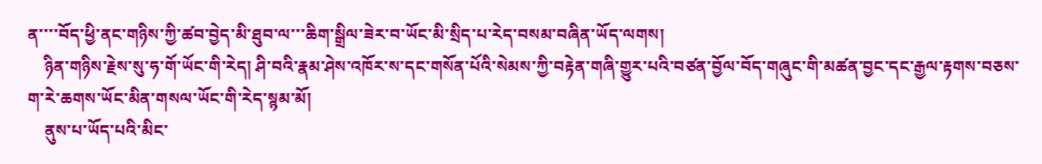ན་་་་བོད་ཕྱི་ནང་གཉིས་ཀྱི་ཚབ་བྱེད་མི་ཐུབ་ལ་་་ཆིག་སྒྲིལ་ཟེར་བ་ཡོང་མི་སྲིད་པ་རེད་བསམ་བཞིན་ཡོད་ལགས།
    ཉིན་གཉིས་རྗེས་སུ་ཧ་གོ་ཡོང་གི་རེད། ཤི་བའི་རྣམ་ཤེས་འཁོར་ས་དང་གསོན་པོའི་སེམས་ཀྱི་བརྟེན་གཞི་གྱུར་པའི་བཙན་བྱོལ་བོད་གཞུང་གི་མཚན་བྱང་དང་རྒྱལ་རྟགས་བཅས་ག་རེ་ཆགས་ཡོང་མིན་གསལ་ཡོང་གི་རེད་སྙམ་མོ།
    ནུས་པ་ཡོད་པའི་མིང་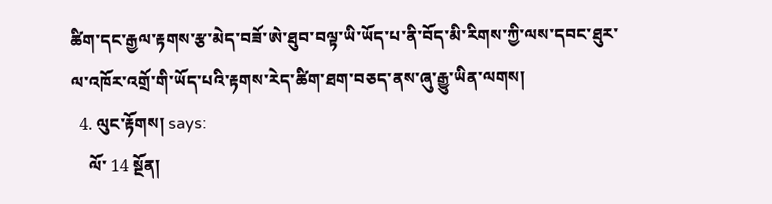ཚིག་དང་རྒྱལ་རྟགས་རྩ་མེད་བཟོ་ཨེ་ཐུབ་བལྟ་ཡི་ཡོད་པ་ནི་བོད་མི་རིགས་ཀྱི་ལས་དབང་ཐུར་ལ་འཁོར་འགྲོ་གི་ཡོད་པའི་རྟགས་རེད་ཚིག་ཐག་བཅད་ནས་ཞུ་རྒྱུ་ཡིན་ལགས།
  4. ལུང་རྟོགས། says:
    ལོ་ 14 སྔོན།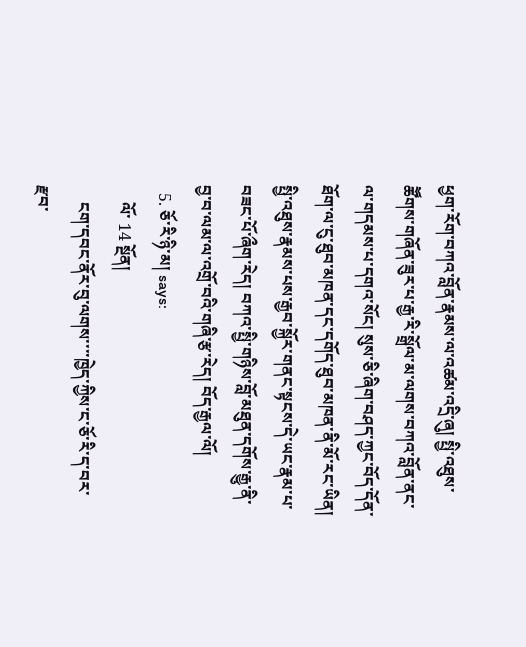ཕྱག་རོག་བཀའ་བློན་རྣམས་ལ་འཚམ་འདྲི་ཞུ། སྤྱི་འཐུས་ཚཽགས་གཞོན་ཟུར་པ་རྒྱ་རི་སྒྲོལ་མ་ལགས་བཀའ་བློན་ནང་ལ་གདམས་པ་དགའ་སོང། སུས་ཅི་ཞིག་བཤད་ཀྱང་བོད་དོན་ཐོག་ལ་ངུ་ཐུབ་མཁན་དང་དགོད་ཐུབ་མཁན་ནི་མོ་རང་ཡིན། སྤྱི་འཐུས་རྣམས་པས་རྒྱབ་སྐྱོར་གནང་སྟངས་དེ་ཡང་རྣམ་པ་བཟང་པོ་ཞྀག་རེད། བཀའ་སྤྱི་གཉིས་བློ་མཐུན་དགོས་རྒྱུ་ནི་བྱ་བ་ལམ་ལ་འགྲོ་བའི་གཞི་རྩ་རེད། བོད་རྒྱལ་ལོ།
  5. ཅོ་རི་ཉི་མ། says:
    ལོ་ 14 སྔོན།
    ངག་དབང་ནོར་བུ་ལགས་་་་ཁྱེད་ཀྱིས་ང་ཅོ་རི་ད་བར་རྫབ་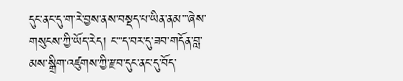དུང་ནང་དུ་ག་རེ་བྱས་ནས་བསྡད་པ་ཡིན་ནམ་་་ཞེས་གསུངས་ཀྱི་ཡོད་རེད། ང་་་ད་བར་དུ་ཟབ་གདོན་བླ་མས་སྒྲིག་འཛུགས་ཀྱི་རྫབ་དུང་ནང་དུ་བོད་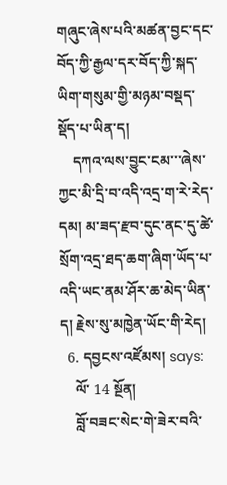གཞུང་ཞེས་པའི་མཚན་བྱང་དང་བོད་ཀྱི་རྒྱལ་དར་བོད་ཀྱི་སྐད་ཡིག་གསུམ་གྱི་མཉམ་བསྡད་སྡོད་པ་ཡིན་ད།
    དཀའ་ལས་བྱུང་ངམ་་་ཞེས་ཀྱང་མི་དྲི་བ་འདི་འདྲ་ག་རེ་རེད་དམ། མ་ཟད་རྫབ་དུང་ནང་དུ་ཚེ་སྲོག་འདྲ་ཐད་ཆག་ཞིག་ཡོད་པ་འདི་ཡང་ནམ་ཤོར་ཆ་མེད་ཡིན་ད། རྗེས་སུ་མཁྱེན་ཡོང་གི་རེད།
  6. དབྱངས་འཛོམས། says:
    ལོ་ 14 སྔོན།
    བློ་བཟང་སེང་གེ་ཟེར་བའི་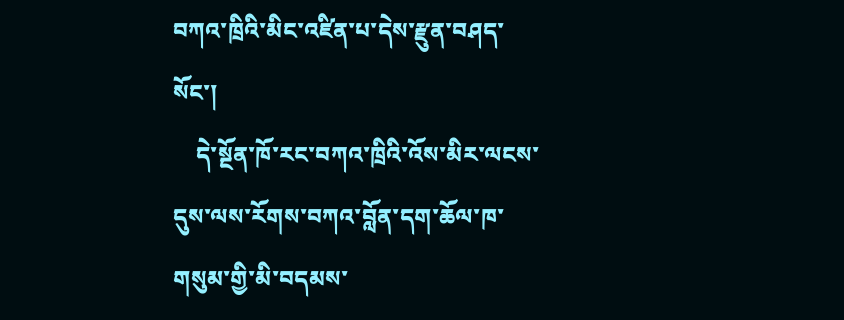བཀའ་ཁྲིའི་མིང་འཛིན་པ་དེས་རྫུན་བཤད་སོང་།
    དེ་སྔོན་ཁོ་རང་བཀའ་ཁྲིའི་འོས་མིར་ལངས་དུས་ལས་རོགས་བཀའ་བློན་དག་ཆོལ་ཁ་གསུམ་གྱི་མི་བདམས་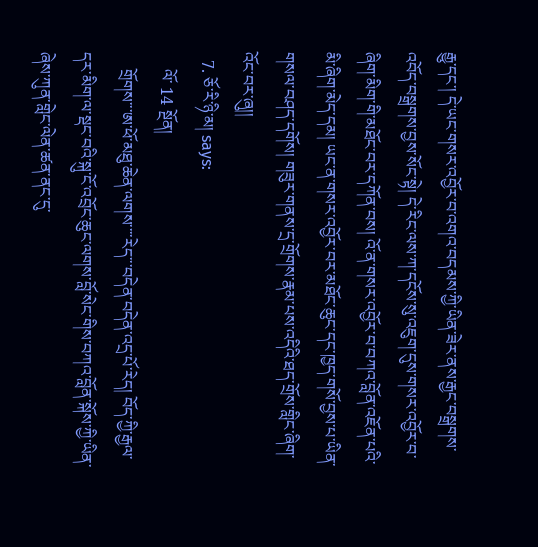རྒྱུ་དང་། དེ་ཡང་གསར་འབྱོར་བ་འགའ་བདམས་ཀྱི་ཡིན་ཟེར་ནས་རྒྱང་བསྒྲགས་འབོད་བསྒྲགས་བྱས་སོང་སྟེ། དེ་རིང་ལས་ཀ་དངོས་སུ་འཇུག་དུས་གསར་འབྱོར་བ་ཞིག་མིག་གི་མཐོང་བར་དཀོན་བས། འོ་ན་གསར་འབྱོར་བ་བཀའ་བློན་འཇོན་པའི་མི་ཞིག་མེད་དམ། ཡང་ན་གསར་འབྱོར་བར་མཐོང་ཆུང་དང་ཁྱད་གསོ་བྱས་པ་ཡིན་གསལ་བཤད་དགོས། གཟུར་གནས་དྲ་གྲོགས་རྣམ་པས་འདིའི་ཐད་གྲོས་གླིང་ཞིག་འོང་བར་ཞུ།།
  7. ཅོ་རི་ཉི་མ། says:
    ལོ་ 14 སྔོན།
    གྲོགས་་་ཨ་ཕོ་མཐུ་ཆེན་ལགས་་་་རེད་་་བདེན་བདེན་འདྲ་པོ་རེད། བོད་ཀྱི་རྒྱལ་དར་མིག་ལ་སྡང་བའི་སྐུ་ངོ་འབྲོང་ཆུང་ལགས་བློ་སེང་གིས་བཀའ་བློན་སྐོས་ཀྱི་ཡིན་ཞེས་ཀུན་གླེང་ལེན་ཚན་ནང་དུ་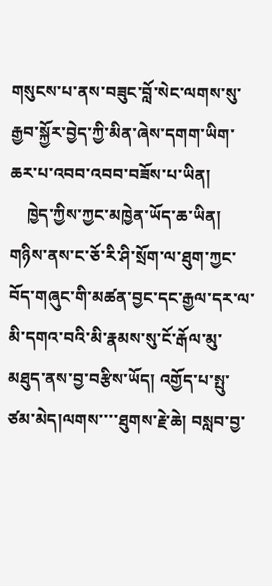གསུངས་པ་ནས་བཟུང་བློ་སེང་ལགས་སུ་རྒྱབ་སྐྱོར་བྱེད་ཀྱི་མིན་ཞེས་དགག་ཡིག་ཆར་པ་འབབ་འབབ་བཟོས་པ་ཡིན།
    ཁྱེད་ཀྱིས་ཀྱང་མཁྱེན་ཡོད་ཆ་ཡིན། གཉིས་ནས་ང་ཅོ་རི་ཤི་སྲོག་ལ་ཐུག་ཀྱང་བོད་གཞུང་གི་མཚན་བྱང་དང་རྒྱལ་དར་ལ་མི་དགའ་བའི་མི་རྣམས་སུ་ངོ་རྒོལ་མུ་མཐུད་ནས་བྱ་བརྩིས་ཡོད། འགྱོད་པ་སྤུ་ཙམ་མེད།ལགས་་་་ཐུགས་རྗེ་ཆེ། བསླབ་བྱ་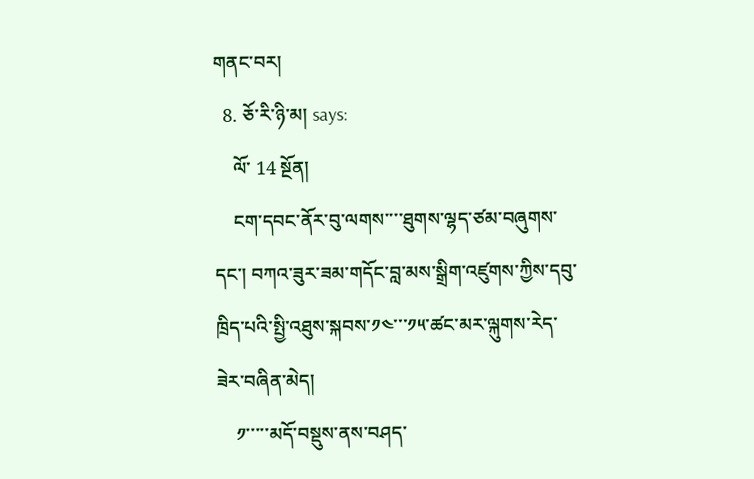གནང་བར།
  8. ཅོ་རི་ཉི་མ། says:
    ལོ་ 14 སྔོན།
    ངག་དབང་ནོར་བུ་ལགས་་་་ཐུགས་ལྷད་ཙམ་བཞུགས་དང་། བཀའ་ཟུར་ཟམ་གདོང་བླ་མས་སྒྲིག་འཛུགས་ཀྱིས་དབུ་ཁྲིད་པའི་སྤྱི་འཐུས་སྐབས་༡༤་་་༡༥་ཚང་མར་ལྐུགས་རེད་ཟེར་བཞིན་མེད།
    ༡་་་་་མདོ་བསྡུས་ནས་བཤད་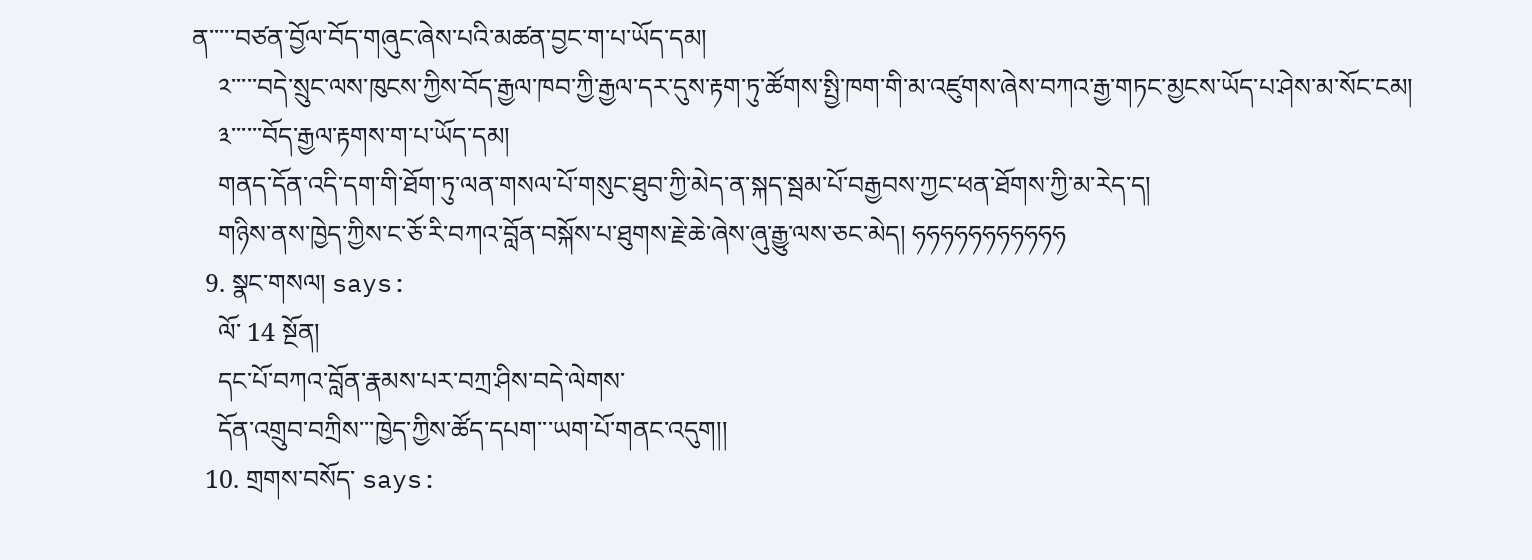ན་་་་་བཙན་བྱོལ་བོད་གཞུང་ཞེས་པའི་མཚན་བྱང་ག་པ་ཡོད་དམ།
    ༢་་་་་བདེ་སྲུང་ལས་ཁུངས་ཀྱིས་བོད་རྒྱལ་ཁབ་ཀྱི་རྒྱལ་དར་དུས་རྟག་ཏུ་ཚོགས་སྤྱི་ཁག་གི་མ་འཛུགས་ཞེས་བཀའ་རྒྱ་གཏང་མྱངས་ཡོད་པ་ཤེས་མ་སོང་ངམ།
    ༣་་་་་་བོད་རྒྱལ་རྟགས་ག་པ་ཡོད་དམ།
    གནད་དོན་འདི་དག་གི་ཐོག་ཏུ་ལན་གསལ་པོ་གསུང་ཐུབ་ཀྱི་མེད་ན་སྐད་སྦམ་པོ་བརྒྱབས་ཀྱང་ཕན་ཐོགས་ཀྱི་མ་རེད་ད།
    གཉིས་ནས་ཁྱེད་ཀྱིས་ང་ཅོ་རི་བཀའ་བློན་བསྐོས་པ་ཐུགས་རྗེ་ཆེ་ཞེས་ཞུ་རྒྱུ་ལས་ཅང་མེད། ཧཧཧཧཧཧཧཧཧཧཧ
  9. སྣང་གསལ། says:
    ལོ་ 14 སྔོན།
    དང་པོ་བཀའ་བློན་རྣམས་པར་བཀྲ་ཤིས་བདེ་ལེགས་
    དོན་འགྲུབ་བཀྲིས་་་ཁྱེད་ཀྱིས་ཚོད་དཔག་་་ཡག་པོ་གནང་འདུག།།
  10. གྲགས་བསོད་ says: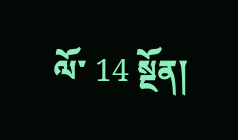ལོ་ 14 སྔོན།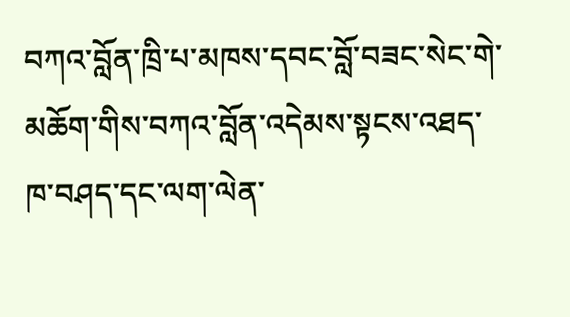བཀའ་བློན་ཁྲི་པ་མཁས་དབང་བློ་བཟང་སེང་གེ་མཆོག་གིས་བཀའ་བློན་འདེམས་སྟངས་འཐད་ཁ་བཤད་དང་ལག་ལེན་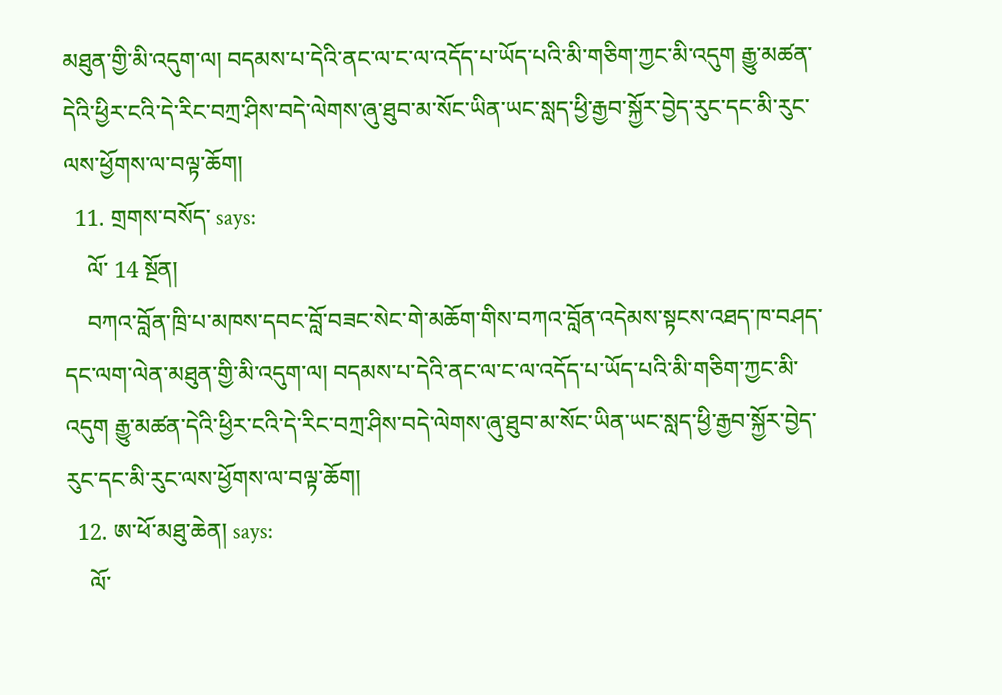མཐུན་གྱི་མི་འདུག་ལ། བདམས་པ་དེའི་ནང་ལ་ང་ལ་འདོད་པ་ཡོད་པའི་མི་གཅིག་ཀྱང་མི་འདུག རྒྱུ་མཚན་དེའི་ཕྱིར་ངའི་དེ་རིང་བཀྲ་ཤིས་བདེ་ལེགས་ཞུ་ཐུབ་མ་སོང་ཡིན་ཡང་སླད་ཕྱི་རྒྱབ་སྐྱོར་བྱེད་རུང་དང་མི་རུང་ལས་ཕྱོགས་ལ་བལྟ་ཆོག།
  11. གྲགས་བསོད་ says:
    ལོ་ 14 སྔོན།
    བཀའ་བློན་ཁྲི་པ་མཁས་དབང་བློ་བཟང་སེང་གེ་མཆོག་གིས་བཀའ་བློན་འདེམས་སྟངས་འཐད་ཁ་བཤད་དང་ལག་ལེན་མཐུན་གྱི་མི་འདུག་ལ། བདམས་པ་དེའི་ནང་ལ་ང་ལ་འདོད་པ་ཡོད་པའི་མི་གཅིག་ཀྱང་མི་འདུག རྒྱུ་མཚན་དེའི་ཕྱིར་ངའི་དེ་རིང་བཀྲ་ཤིས་བདེ་ལེགས་ཞུ་ཐུབ་མ་སོང་ཡིན་ཡང་སླད་ཕྱི་རྒྱབ་སྐྱོར་བྱེད་རུང་དང་མི་རུང་ལས་ཕྱོགས་ལ་བལྟ་ཆོག།
  12. ཨ་ཕོ་མཐུ་ཆེན། says:
    ལོ་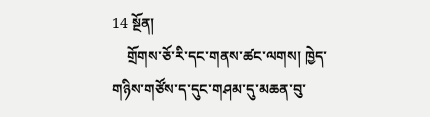14 སྔོན།
    གྲོགས་ཅོ་རི་དང་གནས་ཚང་ལགས། ཁྱེད་གཉིས་གཙོས་ད་དུང་གཤམ་དུ་མཆན་བུ་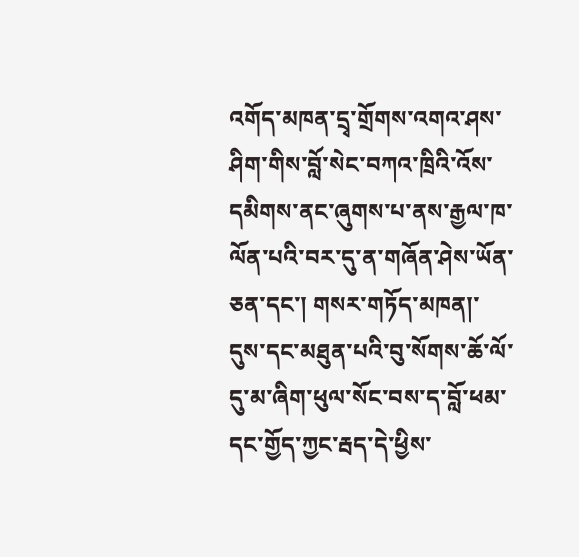འགོད་མཁན་དྲྭ་གྲོགས་འགའ་ཤས་ཤིག་གིས་བློ་སེང་བཀའ་ཁྲིའི་འོས་དམིགས་ནང་ཞུགས་པ་ནས་རྒྱལ་ཁ་ལོན་པའི་བར་དུ་ན་གཞོན་ཤེས་ཡོན་ཅན་དང་། གསར་གཏོད་མཁན།་དུས་དང་མཐུན་པའི་བུ་སོགས་ཆོ་ལོ་དུ་མ་ཞིག་ཕུལ་སོང་བས་ད་བློ་ཕམ་དང་གྱོད་ཀྱང་རྦད་དེ་ཕྱིས་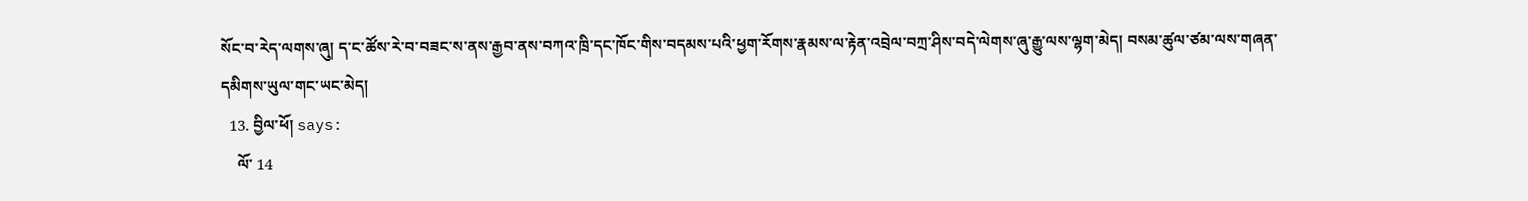སོང་བ་རེད་ལགས་ཞུ། ད་ང་ཚོས་རེ་བ་བཟང་ས་ནས་རྒྱབ་ནས་བཀའ་ཁྲི་དང་ཁོང་གིས་བདམས་པའི་ཕྱག་རོགས་རྣམས་ལ་རྟེན་འབྲེལ་བཀྲ་ཤིས་བདེ་ལེགས་ཞུ་རྒྱུ་ལས་ལྷག་མེད། བསམ་ཚུལ་ཙམ་ལས་གཞན་དམིགས་ཡུལ་གང་ཡང་མེད།
  13. བྱིལ་ཕོ། says:
    ལོ་ 14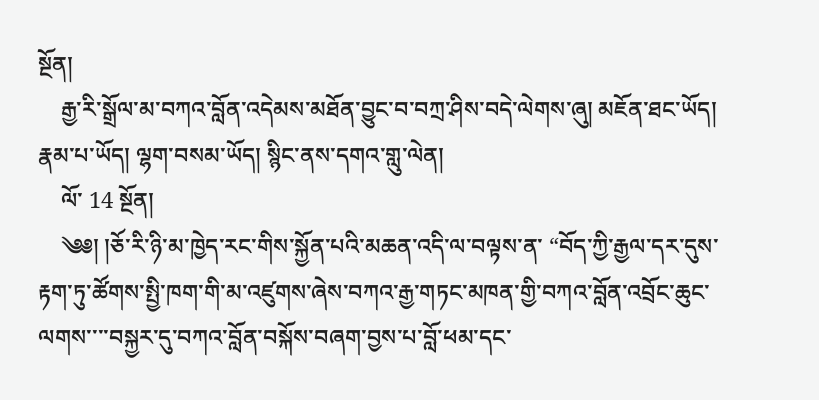སྔོན།
    རྒྱ་རི་སྒྲོལ་མ་བཀའ་བློན་འདེམས་མཐོན་བྱུང་བ་བཀྲ་ཤིས་བདེ་ལེགས་ཞུ། མཇོན་ཐང་ཡོད། རྣམ་པ་ཡོད། ལྷག་བསམ་ཡོད། སྙིང་ནས་དགའ་གླུ་ལེན།
    ལོ་ 14 སྔོན།
    ༄༅། །ཅོ་རི་ཉི་མ་ཁྱེད་རང་གིས་སྐྱོན་པའི་མཆན་འདི་ལ་བལྟས་ན་ “བོད་ཀྱི་རྒྱལ་དར་དུས་རྟག་ཏུ་ཚོགས་སྤྱི་ཁག་གི་མ་འཛུགས་ཞེས་བཀའ་རྒྱ་གཏང་མཁན་གྱི་བཀའ་བློན་འབྲོང་ཆུང་ལགས་་་་བསྐྱར་དུ་བཀའ་བློན་བསྐོས་བཞག་བྱས་པ་བློ་ཕམ་དང་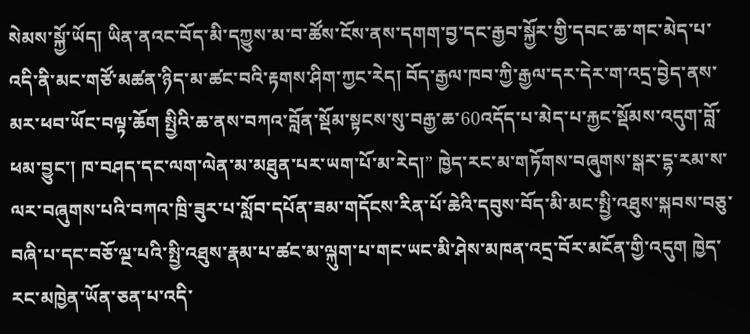སེམས་སྐྱོ་ཡོད། ཡིན་ནའང་བོད་མི་དཀྱུས་མ་བ་ཚོས་ངོས་ནས་དགག་བྱ་དང་རྒྱབ་སྐྱོར་གྱི་དབང་ཆ་གང་མེད་པ་འདི་ནི་མང་གཙོ་མཚན་ཉིད་མ་ཚང་བའི་རྟགས་ཤིག་ཀྱང་རེད། བོད་རྒྱལ་ཁབ་ཀྱི་རྒྱལ་དར་དེར་ག་འདྲ་བྱེད་ནས་མར་ཕབ་ཡོང་བལྟ་ཆོག སྤྱིའི་ཆ་ནས་བཀའ་བློན་སྡོམ་སྟངས་སུ་བརྒྱ་ཆ་60འདོད་པ་མེད་པ་རྐྱང་སྡོམས་འདུག་བློ་ཕམ་བྱུང་། ཁ་བཤད་དང་ལག་ལེན་མ་མཐུན་པར་ཡག་པོ་མ་རེད།” ཁྱེད་རང་མ་གཏོགས་བཞུགས་སྒར་དྷ་རམ་ས་ལར་བཞུགས་པའི་བཀའ་ཁྲི་ཟུར་པ་སློབ་དཔོན་ཟམ་གདོངས་རིན་པོ་ཆེའི་དབུས་བོད་མི་མང་སྤྱི་འཐུས་སྐབས་བཅུ་བཞི་པ་དང་བཅོ་ལྔ་པའི་སྤྱི་འཐུས་རྣམ་པ་ཚང་མ་ལྐུག་པ་གང་ཡང་མི་ཤེས་མཁན་འདྲ་བོར་མངོན་གྱི་འདུག ཁྱེད་རང་མཁྱེན་ཡོན་ཅན་པ་འདི་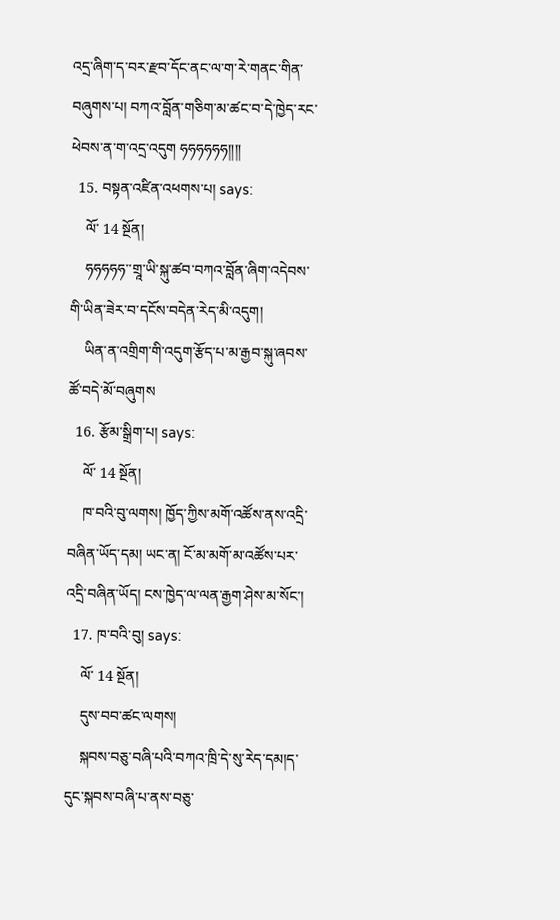འདྲ་ཞིག་ད་བར་རྫབ་དོང་ནང་ལ་ག་རེ་གནང་གིན་བཞུགས་པ། བཀའ་བློན་གཅིག་མ་ཚང་བ་དེ་ཁྱེད་རང་ཕེབས་ན་ག་འདྲ་འདུག ཧཧཧཧཧཧ༎༎
  15. བསྟན་འཛིན་འཕགས་པ། says:
    ལོ་ 14 སྔོན།
    ཧཧཧཧཧ་་གྲཱ་ཡི་སྐུ་ཚབ་བཀའ་བློན་ཞིག་འདེབས་གི་ཡིན་ཟེར་བ་དངོས་བདེན་རེད་མི་འདུག།
    ཡིན་ན་འགྲིག་གི་འདུག་རྩོད་པ་མ་རྒྱབ་སྐུ་ཞབས་ཚོ་བདེ་མོ་བཞུགས
  16. རྩོམ་སྒྲིག་པ། says:
    ལོ་ 14 སྔོན།
    ཁ་བའི་བུ་ལགས། ཁྱོད་ཀྱིས་མགོ་འཚོས་ནས་འདྲི་བཞིན་ཡོད་དམ། ཡང་ན། ངོ་མ་མགོ་མ་འཚོས་པར་འདྲི་བཞིན་ཡོད། ངས་ཁྱེད་ལ་ལན་རྒྱག་ཤེས་མ་སོང་།
  17. ཁ་བའི་བུ། says:
    ལོ་ 14 སྔོན།
    དུས་བབ་ཚང་ལགས།
    སྐབས་བཅུ་བཞི་པའི་བཀའ་ཁྲི་དེ་སུ་རེད་དམ།ད་དུང་སྐབས་བཞི་པ་ནས་བཅུ་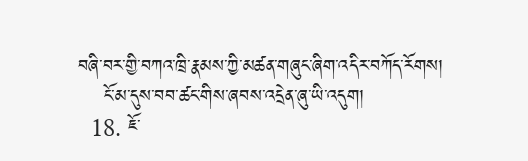བཞི་བར་གྱི་བཀའ་ཁྲི་རྣམས་ཀྱི་མཚན་གཞུང་ཞིག་འདིར་བཀོད་རོགས།
    ངོ་མ་དུས་བབ་ཚང་གིས་ཞབས་འདྲེན་ཞུ་ཡི་འདུག།
  18. ཇོ་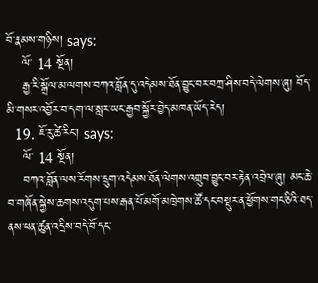བོ་རྣམས་གཉིས། says:
    ལོ་ 14 སྔོན།
    རྒྱ་རི་སྒྲོལ་མ་ལགས་བཀའ་བློན་དུ་འདེམས་ཐོན་བྱུང་བར་བཀྲ་ཤིས་བདེ་ལེགས་ཞུ། བོད་མི་གསར་འབྱོར་བ་དག་ལ་སླར་ཡང་རྒྱབ་སྐྱོར་བྱེད་མཁན་ཡོད་རེད།
  19. ཇོ་རུ་ཚེ་རིང་། says:
    ལོ་ 14 སྔོན།
    བཀའ་བློན་ལས་རོགས་དྲུག་འདེམས་ཐོན་ལེགས་འགྲུབ་བྱུང་བར་རྟེན་འབྲེལ་ཞུ། མང་ཆེ་བ་གཞོན་སྐྱེས་ཆགས་འདུག་པས་རྒན་པོ་མགོ་མཁྲེགས་ཚོ་དང་བསྡུར་ན་ཕྱོགས་གང་ཅིའི་ཐད་ནས་ཕན་ཚུན་འདྲིས་བདེ་བོ་དང་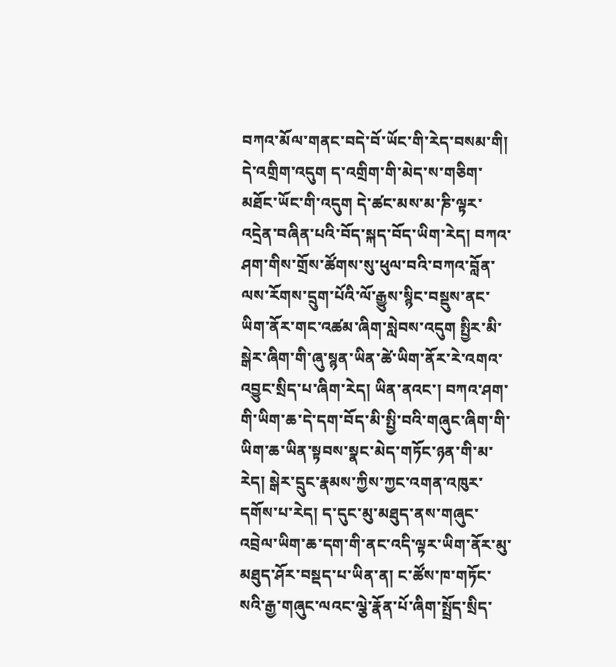བཀའ་མོལ་གནང་བདེ་བོ་ཡོང་གི་རེད་བསམ་གི། དེ་འགྲིག་འདུག ད་འགྲིག་གི་མེད་ས་གཅིག་མཐོང་ཡོང་གི་འདུག དེ་ཚང་མས་མ་ཎི་ལྟར་འདྲེན་བཞིན་པའི་བོད་སྐད་བོད་ཡིག་རེད། བཀའ་ཤག་གིས་གྲོས་ཚོགས་སུ་ཕུལ་བའི་བཀའ་བློན་ལས་རོགས་དྲུག་པོའི་ལོ་རྒྱུས་སྙིང་བསྡུས་ནང་ཡིག་ནོར་གང་འཚམ་ཞིག་སླེབས་འདུག སྤྱིར་མི་སྒེར་ཞིག་གི་ཞུ་སྙན་ཡིན་ཚེ་ཡིག་ནོར་རེ་འགའ་འབྱུང་སྲིད་པ་ཞིག་རེད། ཡིན་ནའང་། བཀའ་ཤག་གི་ཡིག་ཆ་དེ་དག་བོད་མི་སྤྱི་བའི་གཞུང་ཞིག་གི་ཡིག་ཆ་ཡིན་སྟབས་སྣང་མེད་གཏོང་ཉན་གི་མ་རེད། སྒེར་དྲུང་རྣམས་ཀྱིས་ཀྱང་འགན་འཁུར་དགོས་པ་རེད། ད་དུང་མུ་མཐུད་ནས་གཞུང་འབྲེལ་ཡིག་ཆ་དག་གི་ནང་འདི་ལྟར་ཡིག་ནོར་མུ་མཐུད་ཤོར་བསྡད་པ་ཡིན་ན། ང་ཚོས་ཁ་གཏོང་སའི་རྒྱ་གཞུང་ལའང་ལྕེ་རྣོན་པོ་ཞིག་སྤྲོད་སྲིད་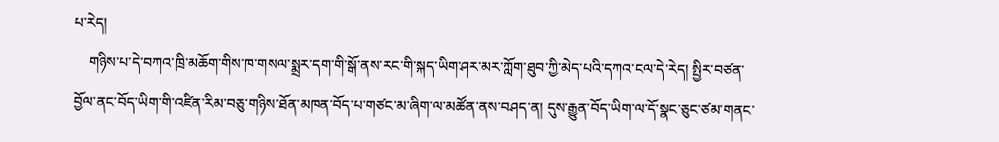པ་རེད།
    གཉིས་པ་དེ་བཀའ་ཁྲི་མཆོག་གིས་ཁ་གསལ་སྨྲར་དག་གི་སྒོ་ནས་རང་གི་སྐད་ཡིག་ཤར་མར་ཀློག་ཐུབ་ཀྱི་མེད་པའི་དཀའ་ངལ་དེ་རེད། སྤྱིར་བཙན་བྱོལ་ནང་བོད་ཡིག་གི་འཛིན་རིམ་བཅུ་གཉིས་ཐོན་མཁན་བོད་པ་གཙང་མ་ཞིག་ལ་མཚོན་ནས་བཤད་ན། དུས་རྒྱུན་བོད་ཡིག་ལ་དོ་སྣང་ཅུང་ཙམ་གནང་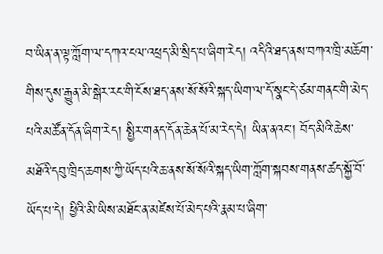བ་ཡིན་ན་ལྟ་ཀློག་ལ་དཀའ་ངལ་འཕྲད་མི་སྲིད་པ་ཞིག་རེད། འདིའི་ཐད་ནས་བཀའ་ཁྲི་མཆོག་གིས་དུས་རྒྱུན་མི་སྒེར་རང་གི་ངོས་ཐད་ནས་སོ་སོའི་སྐད་ཡིག་ལ་དོ་སྣང་དེ་ཙམ་གནང་གི་མེད་པའི་མཚོན་དོན་ཞིག་རེད། སྤྱིར་གནད་དོན་ཆེན་པོ་མ་རེད་དེ། ཡིན་ནའང་། བོད་མིའི་ཆེས་མཐོའི་དབུ་ཁྲིད་ཆགས་ཀྱི་ཡོད་པའི་ཆ་ནས་སོ་སོའི་སྐད་ཡིག་ཀློག་སྐབས་གནས་ཚད་སྐྱོ་བོ་ཡོད་པ་དེ། ཕྱིའི་མི་ཡིས་མཐོང་ན་མཛེས་པོ་མེད་པའི་རྣམ་པ་ཞིག་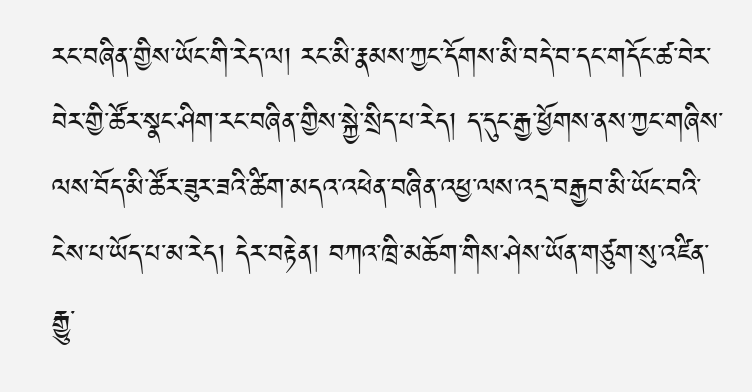རང་བཞིན་གྱིས་ཡོང་གི་རེད་ལ། རང་མི་རྣམས་ཀྱང་དོགས་མི་བདེ་བ་དང་གདོང་ཚ་བེར་བེར་གྱི་ཚོར་སྣང་ཤིག་རང་བཞིན་གྱིས་སྐྱེ་སྲིད་པ་རེད། ད་དུང་རྒྱ་ཕྱོགས་ནས་ཀྱང་གཞིས་ལས་བོད་མི་ཚོར་ཟུར་ཟའི་ཚིག་མདའ་འཕེན་བཞིན་འཕྱ་ལས་འདྲ་བརྒྱབ་མི་ཡོང་བའི་ངེས་པ་ཡོད་པ་མ་རེད། དེར་བརྟེན། བཀའ་ཁྲི་མཆོག་གིས་ཤེས་ཡོན་གཙུག་སུ་འཛིན་རྒྱུ་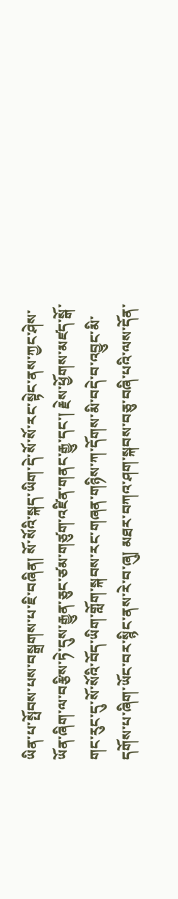ཡིན་པ་སྤོབས་པས་བསྒྲགས་པ་ཇི་བཞིན། སོ་སོའི་སྐད་ཡིག་དེ་སོ་སོ་རང་སྟེང་ནས་ཀྱང་ཤེས་ཡོན་ཞིག་ལ་བརྩིས་ཏེ་དུས་རྒྱུན་ཅུང་ཙམ་གཙུག་འཛིན་གནང་རྒྱུ་དང་། རྗེས་ཕྱོགས་མཛད་སྒོ་གང་རུང་དུ་སོ་སོའི་བོད་ཡིག་གློག་སྐབས་རང་གཞན་གཉིས་ཀ་དོགས་མི་བདེ་བ་འབྱུང་མི་དགོས་པ་ཞིག་ཡོང་བར་སྙིང་ནས་རེ་བ་ཞུ། མཐར་བཀའ་ཤག་སྐབས་བཅུ་བཞི་པའི་ལས་དོན་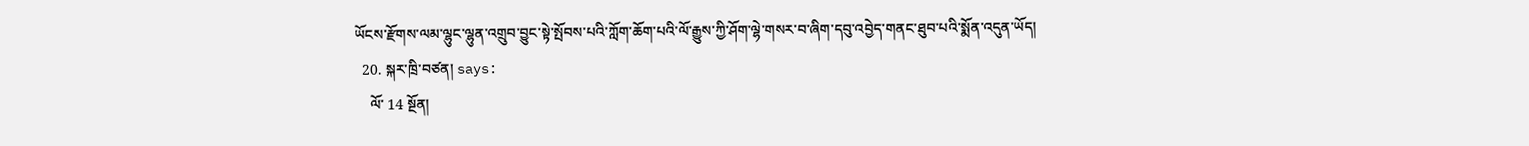ཡོངས་རྫོགས་ལམ་ལྷུང་ལྷུན་འགྲུབ་བྱུང་སྟེ་སྤོབས་པའི་ཀློག་ཆོག་པའི་ལོ་རྒྱུས་ཀྱི་ཤོག་ལྷེ་གསར་བ་ཞིག་དབུ་འབྱེད་གནང་ཐུབ་པའི་སྨོན་འདུན་ཡོད།
  20. སྐར་ཁྲི་བཙན། says:
    ལོ་ 14 སྔོན།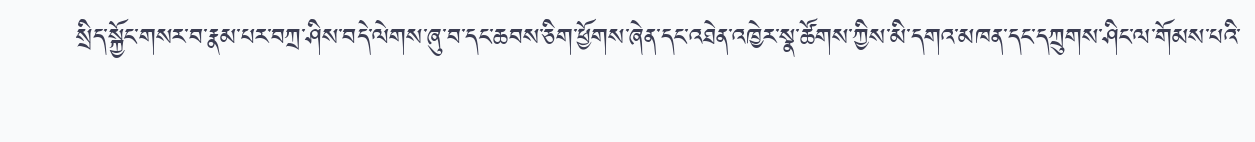སྲིད་སྐྱོང་གསར་བ་རྣམ་པར་བཀྲ་ཤིས་བདེ་ལེགས་ཞུ་བ་དང་ཆབས་ཅིག་ཕྱོགས་ཞེན་དང་འཐེན་འཁྱེར་སྣ་ཚོགས་ཀྱིས་མི་དགའ་མཁན་དང་དཀྲུགས་ཤིང་ལ་གོམས་པའི་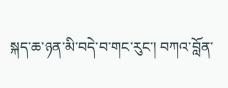སྐད་ཆ་ཉན་མི་བདེ་བ་གང་རུང་། བཀའ་བློན་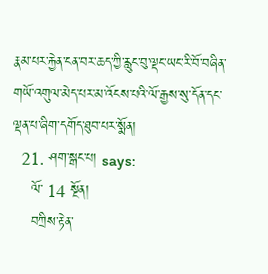རྣམ་པར་རྐྱེན་ངན་བར་ཆད་ཀྱི་རླུང་བུ་ལྡང་ཡང་རི་བོ་བཞིན་གཡོ་འགུལ་མེད་པར་མ་འོངས་པའི་ལོ་རྒྱས་སུ་དོན་དང་ལྡན་པ་ཞིག་དགོད་ཐུབ་པར་སྨོན།
  21. ཤག་སྒང་པ། says:
    ལོ་ 14 སྔོན།
    བཀྲིས་རྟེན་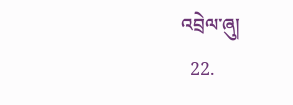འབྲེལ་ཞུ།
  22.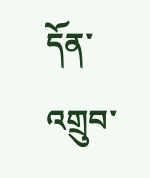དོན་འགྲུབ་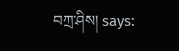བཀྲ་ཤིས། says: